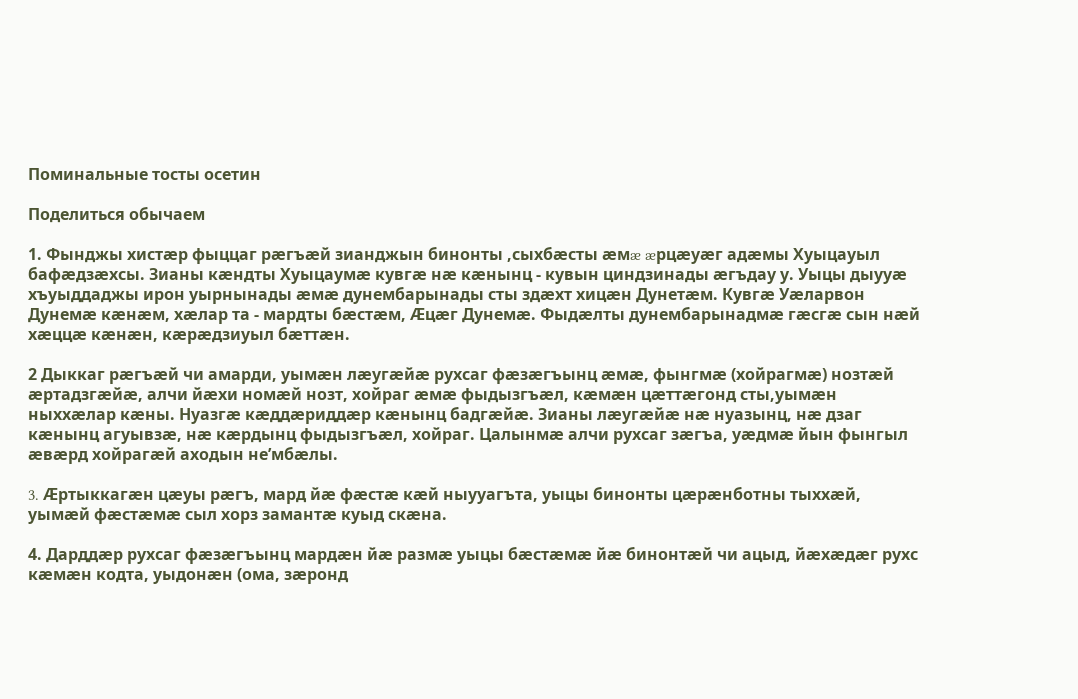Поминальные тосты осетин

Поделиться обычаем

1. Фынджы хистæр фыццаг рæгъæй зианджын бинонты ,сыхбæсты æмæ æрцæуæг адæмы Хуыцауыл бафæдзæхсы. Зианы кæндты Хуыцаумæ кувгæ нæ кæнынц - кувын циндзинады æгъдау у. Уыцы дыууæ хъуыддаджы ирон уырнынады æмæ дунембарынады сты здæхт хицæн Дунетæм. Кувгæ Уæларвон Дунемæ кæнæм, хæлар та - мардты бæстæм, Æцæг Дунемæ. Фыдæлты дунембарынадмæ гæсгæ сын нæй хæццæ кæнæн, кæрæдзиуыл бæттæн.

2 Дыккаг рæгъæй чи амарди, уымæн лæугæйæ рухсаг фæзæгъынц æмæ, фынгмæ (хойрагмæ) нозтæй æртадзгæйæ, алчи йæхи номæй нозт, хойраг æмæ фыдызгъæл, кæмæн цæттæгонд сты,уымæн ныххæлар кæны. Нуазгæ кæддæриддæр кæнынц бадгæйæ. Зианы лæугæйæ нæ нуазынц, нæ дзаг кæнынц агуывзæ, нæ кæрдынц фыдызгъæл, хойраг. Цалынмæ алчи рухсаг зæгъа, уæдмæ йын фынгыл æвæрд хойрагæй аходын не’мбæлы.

3. Æртыккагæн цæуы рæгъ, мард йæ фæстæ кæй ныууагъта, уыцы бинонты цæрæнботны тыххæй, уымæй фæстæмæ сыл хорз замантæ куыд скæна.

4. Дарддæр рухсаг фæзæгъынц мардæн йæ размæ уыцы бæстæмæ йæ бинонтæй чи ацыд, йæхæдæг рухс кæмæн кодта, уыдонæн (ома, зæронд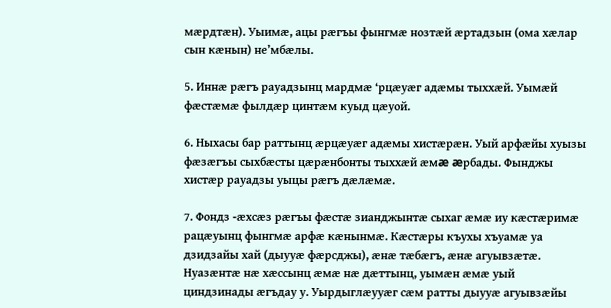мæрдтæн). Уыимæ, ацы рæгъы фынгмæ нозтæй æртадзын (ома хæлар сын кæнын) не’мбæлы.

5. Иннæ рæгъ рауадзынц мардмæ ‘рцæуæг адæмы тыххæй. Уымæй фæстæмæ фылдæр цинтæм куыд цæуой.

6. Ныхасы бар раттынц æрцæуæг адæмы хистæрæн. Уый арфæйы хуызы фæзæгъы сыхбæсты цæрæнбонты тыххæй æмæ æрбады. Фынджы хистæр рауадзы уыцы рæгъ дæлæмæ.

7. Фондз -æхсæз рæгъы фæстæ зианджынтæ сыхаг æмæ иу кæстæримæ рацæуынц фынгмæ арфæ кæнынмæ. Кæстæры къухы хъуамæ уа дзидзайы хай (дыууæ фæрсджы), æнæ тæбæгъ, æнæ агуывзæтæ. Нуазæнтæ нæ хæссынц æмæ нæ дæттынц, уымæн æмæ уый циндзинады æгъдау у. Уырдыглæууæг сæм ратты дыууæ агуывзæйы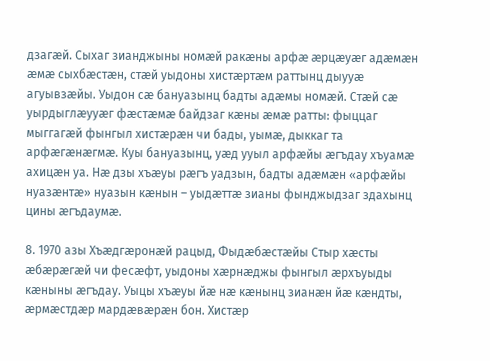дзагæй. Сыхаг зианджыны номæй ракæны арфæ æрцæуæг адæмæн æмæ сыхбæстæн, стæй уыдоны хистæртæм раттынц дыууæ агуывзæйы. Уыдон сæ бануазынц бадты адæмы номæй. Стæй сæ уырдыглæууæг фæстæмæ байдзаг кæны æмæ ратты: фыццаг мыггагæй фынгыл хистæрæн чи бады, уымæ, дыккаг та арфæгæнæгмæ. Куы бануазынц, уæд ууыл арфæйы æгъдау хъуамæ ахицæн уа. Нæ дзы хъæуы рæгъ уадзын, бадты адæмæн «арфæйы нуазæнтæ» нуазын кæнын – уыдæттæ зианы фынджыдзаг здахынц цины æгъдаумæ.

8. 1970 азы Хъæдгæронæй рацыд, Фыдæбæстæйы Стыр хæсты æбæрæгæй чи фесæфт, уыдоны хæрнæджы фынгыл æрхъуыды кæныны æгъдау. Уыцы хъæуы йæ нæ кæнынц зианæн йæ кæндты, æрмæстдæр мардæвæрæн бон. Хистæр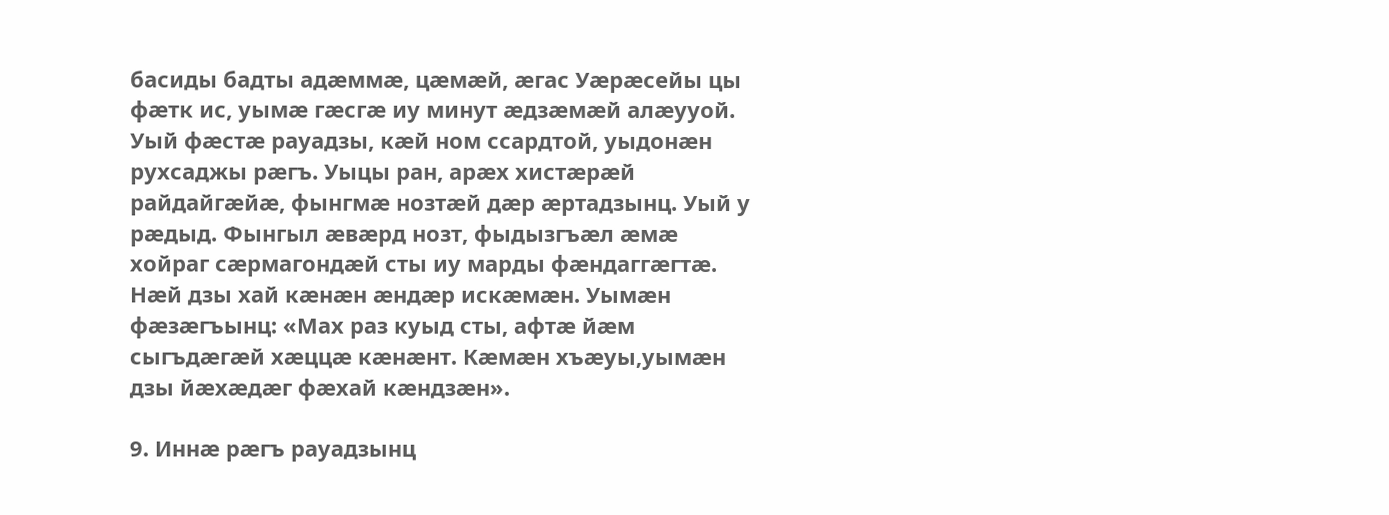басиды бадты адæммæ, цæмæй, æгас Уæрæсейы цы фæтк ис, уымæ гæсгæ иу минут æдзæмæй алæууой. Уый фæстæ рауадзы, кæй ном ссардтой, уыдонæн рухсаджы рæгъ. Уыцы ран, арæх хистæрæй райдайгæйæ, фынгмæ нозтæй дæр æртадзынц. Уый у рæдыд. Фынгыл æвæрд нозт, фыдызгъæл æмæ хойраг сæрмагондæй сты иу марды фæндаггæгтæ. Нæй дзы хай кæнæн æндæр искæмæн. Уымæн фæзæгъынц: «Мах раз куыд сты, афтæ йæм сыгъдæгæй хæццæ кæнæнт. Кæмæн хъæуы,уымæн дзы йæхæдæг фæхай кæндзæн».

9. Иннæ рæгъ рауадзынц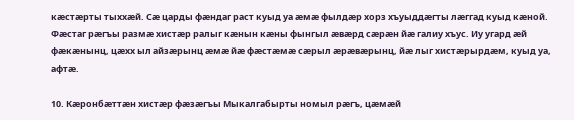кæстæрты тыххæй. Сæ царды фæндаг раст куыд уа æмæ фылдæр хорз хъуыддæгты лæггад куыд кæной. Фæстаг рæгъы размæ хистæр ралыг кæнын кæны фынгыл æвæрд сæрæн йæ галиу хъус. Иу угард æй фæкæнынц, цæхх ыл айзæрынц æмæ йæ фæстæмæ сæрыл æрæвæрынц, йæ лыг хистæрырдæм, куыд уа, афтæ.

10. Кæронбæттæн хистæр фæзæгъы Мыкалгабырты номыл рæгъ, цæмæй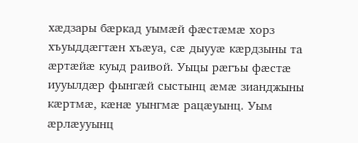хæдзары бæркад уымæй фæстæмæ хорз хъуыддæгтæн хъæуа, сæ дыууæ кæрдзыны та æртæйæ куыд раивой. Уыцы рæгъы фæстæ иууылдæр фынгæй сыстынц æмæ зианджыны кæртмæ, кæнæ уынгмæ рацæуынц. Уым æрлæууынц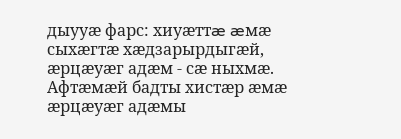дыууæ фарс: хиуæттæ æмæ сыхæгтæ хæдзарырдыгæй, æрцæуæг адæм - сæ ныхмæ. Афтæмæй бадты хистæр æмæ æрцæуæг адæмы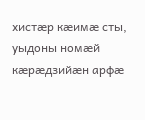хистæр кæимæ сты, уыдоны номæй кæрæдзийæн арфæ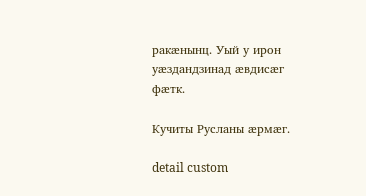ракæнынц. Уый у ирон уæздандзинад æвдисæг фæтк.

Кучиты Русланы æрмæг.

detail custom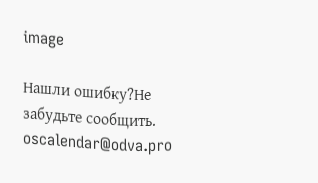image

Нашли ошибку?Не забудьте сообщить. oscalendar@odva.pro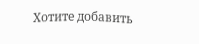Хотите добавить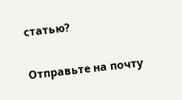статью?

Отправьте на почту